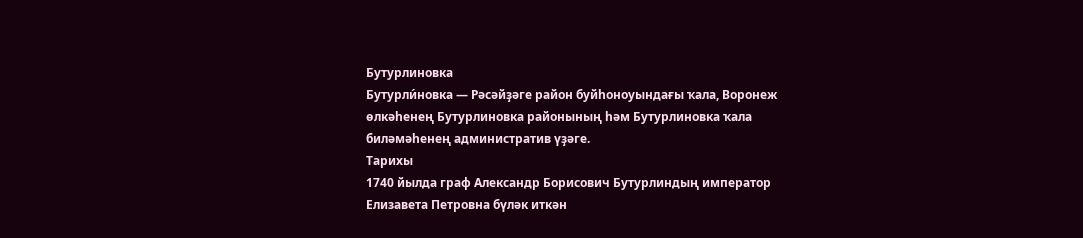Бутурлиновка
Бутурли́новка — Рәсәйҙәге район буйһоноуындағы ҡала, Воронеж өлкәһенең Бутурлиновка районының һәм Бутурлиновка ҡала биләмәһенең административ үҙәге.
Тарихы
1740 йылда граф Александр Борисович Бутурлиндың император Елизавета Петровна бүләк иткән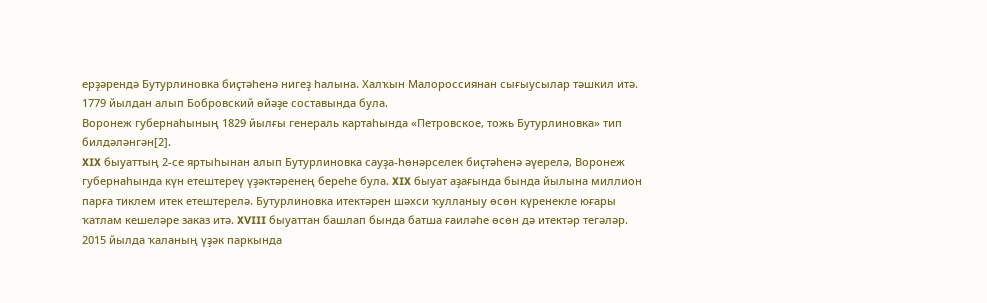ерҙәрендә Бутурлиновка биҫтәһенә нигеҙ һалына. Халҡын Малороссиянан сығыусылар тәшкил итә. 1779 йылдан алып Бобровский өйәҙе составында була.
Воронеж губернаһының 1829 йылғы генераль картаһында «Петровское, тожь Бутурлиновка» тип билдәләнгән[2].
XIX быуаттың 2-се яртыһынан алып Бутурлиновка сауҙа-һөнәрселек биҫтәһенә әүерелә, Воронеж губернаһында күн етештереү үҙәктәренең береһе була. XIX быуат аҙағында бында йылына миллион парға тиклем итек етештерелә. Бутурлиновка итектәрен шәхси ҡулланыу өсөн күренекле юғары ҡатлам кешеләре заказ итә. XVIII быуаттан башлап бында батша ғаиләһе өсөн дә итектәр тегәләр. 2015 йылда ҡаланың үҙәк паркында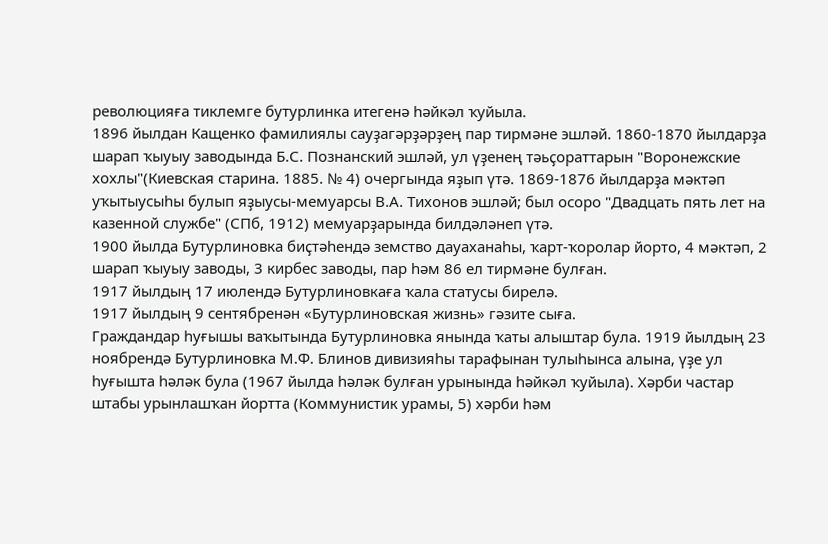революцияға тиклемге бутурлинка итегенә һәйкәл ҡуйыла.
1896 йылдан Кащенко фамилиялы сауҙагәрҙәрҙең пар тирмәне эшләй. 1860-1870 йылдарҙа шарап ҡыуыу заводында Б.С. Познанский эшләй, ул үҙенең тәьҫораттарын "Воронежские хохлы"(Киевская старина. 1885. № 4) очергында яҙып үтә. 1869-1876 йылдарҙа мәктәп уҡытыусыһы булып яҙыусы-мемуарсы В.А. Тихонов эшләй; был осоро "Двадцать пять лет на казенной службе" (СПб, 1912) мемуарҙарында билдәләнеп үтә.
1900 йылда Бутурлиновка биҫтәһендә земство дауаханаһы, ҡарт-ҡоролар йорто, 4 мәктәп, 2 шарап ҡыуыу заводы, 3 кирбес заводы, пар һәм 86 ел тирмәне булған.
1917 йылдың 17 июлендә Бутурлиновкаға ҡала статусы бирелә.
1917 йылдың 9 сентябренән «Бутурлиновская жизнь» гәзите сыға.
Граждандар һуғышы ваҡытында Бутурлиновка янында ҡаты алыштар була. 1919 йылдың 23 ноябрендә Бутурлиновка М.Ф. Блинов дивизияһы тарафынан тулыһынса алына, үҙе ул һуғышта һәләк була (1967 йылда һәләк булған урынында һәйкәл ҡуйыла). Хәрби частар штабы урынлашҡан йортта (Коммунистик урамы, 5) хәрби һәм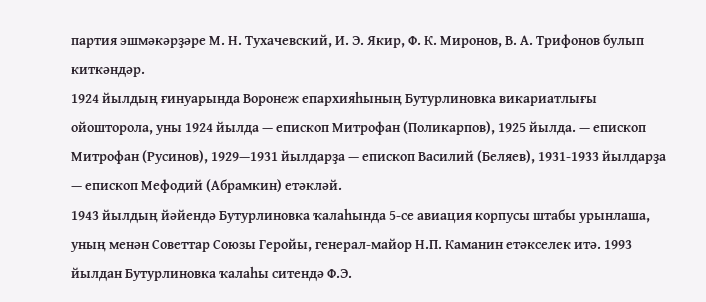партия эшмәкәрҙәре М. Н. Тухачевский, И. Э. Якир, Ф. К. Миронов, В. А. Трифонов булып киткәндәр.
1924 йылдың ғинуарында Воронеж епархияһының Бутурлиновка викариатлығы ойошторола, уны 1924 йылда — епископ Митрофан (Поликарпов), 1925 йылда. — епископ Митрофан (Русинов), 1929—1931 йылдарҙа — епископ Василий (Беляев), 1931-1933 йылдарҙа — епископ Мефодий (Абрамкин) етәкләй.
1943 йылдың йәйендә Бутурлиновка ҡалаһында 5-се авиация корпусы штабы урынлаша, уның менән Советтар Союзы Геройы, генерал-майор Н.П. Каманин етәкселек итә. 1993 йылдан Бутурлиновка ҡалаһы ситендә Ф.Э.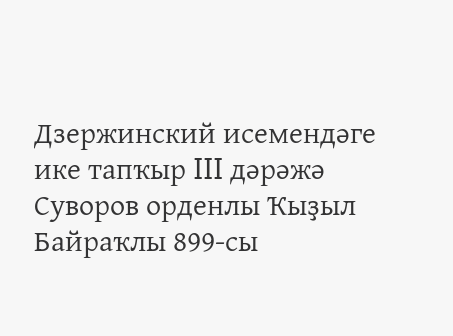Дзержинский исемендәге ике тапҡыр III дәрәжә Суворов орденлы Ҡыҙыл Байраҡлы 899-сы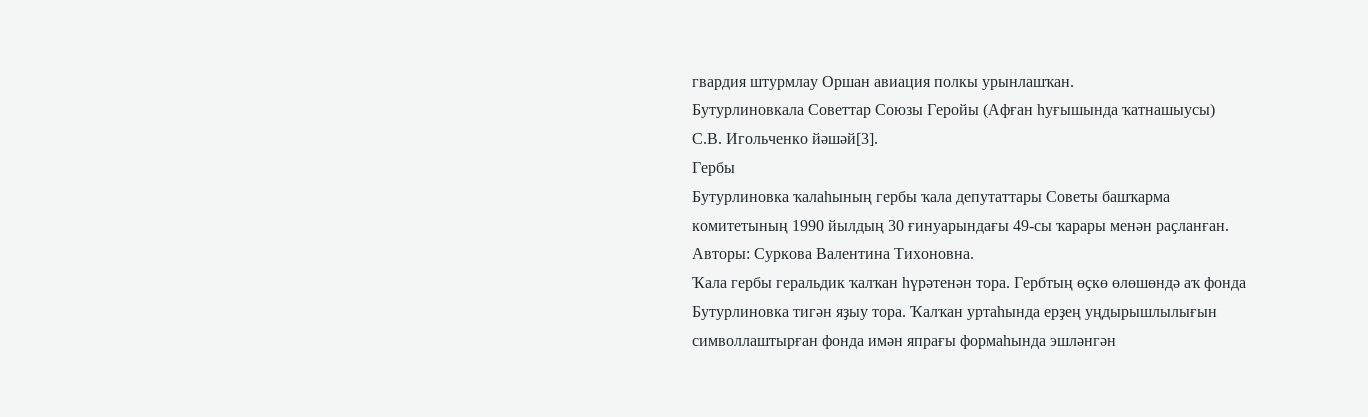гвардия штурмлау Оршан авиация полкы урынлашҡан.
Бутурлиновкала Советтар Союзы Геройы (Афған һуғышында ҡатнашыусы) С.В. Игольченко йәшәй[3].
Гербы
Бутурлиновка ҡалаһының гербы ҡала депутаттары Советы башҡарма комитетының 1990 йылдың 30 ғинуарындағы 49-сы ҡарары менән раҫланған. Авторы: Суркова Валентина Тихоновна.
Ҡала гербы геральдик ҡалҡан һүрәтенән тора. Гербтың өҫкө өлөшөндә аҡ фонда Бутурлиновка тигән яҙыу тора. Ҡалҡан уртаһында ерҙең уңдырышлылығын символлаштырған фонда имән япрағы формаһында эшләнгән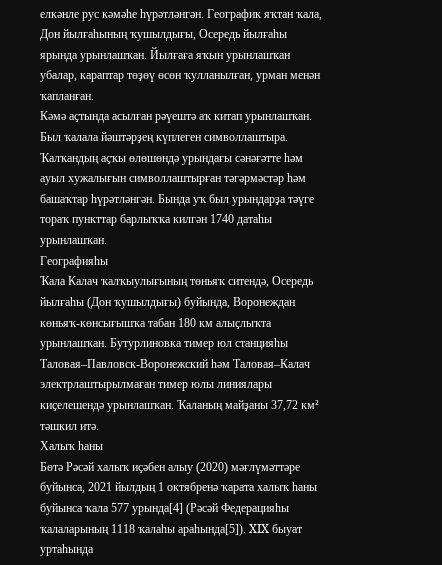елкәнле рус кәмәһе һүрәтләнгән. Географик яҡтан ҡала, Дон йылғаһының ҡушылдығы, Осередь йылғаһы ярында урынлашҡан. Йылғаға яҡын урынлашҡан убалар, караптар төҙөү өсөн ҡулланылған, урман менән ҡапланған.
Кәмә аҫтында асылған рәүештә аҡ китап урынлашҡан. Был ҡалала йәштәрҙең күплеген символлаштыра. Ҡалҡандың аҫҡы өлөшөндә урындағы сәнәғәтте һәм ауыл хужалығын символлаштырған тәгәрмәстәр һәм башаҡтар һүрәтләнгән. Бында уҡ был урындарҙа тәүге тораҡ пункттар барлыҡҡа килгән 1740 датаһы урынлашҡан.
Географияһы
Ҡала Калач ҡалҡыулығының төньяҡ ситендә, Осередь йылғаһы (Дон ҡушылдығы) буйында, Воронеждан көньяҡ-көнсығышҡа табан 180 км алыҫлыҡта урынлашҡан. Бутурлиновка тимер юл станцияһы Таловая–Павловск-Воронежский һәм Таловая–Калач электрлаштырылмаған тимер юлы линиялары киҫелешендә урынлашҡан. Ҡаланың майҙаны 37,72 км² тәшкил итә.
Халыҡ һаны
Бөтә Рәсәй халыҡ иҫәбен алыу (2020) мәғлүмәттәре буйынса, 2021 йылдың 1 октябренә ҡарата халыҡ һаны буйынса ҡала 577 урында[4] (Рәсәй Федерацияһы ҡалаларының 1118 ҡалаһы араһында[5]). XIX быуат уртаһында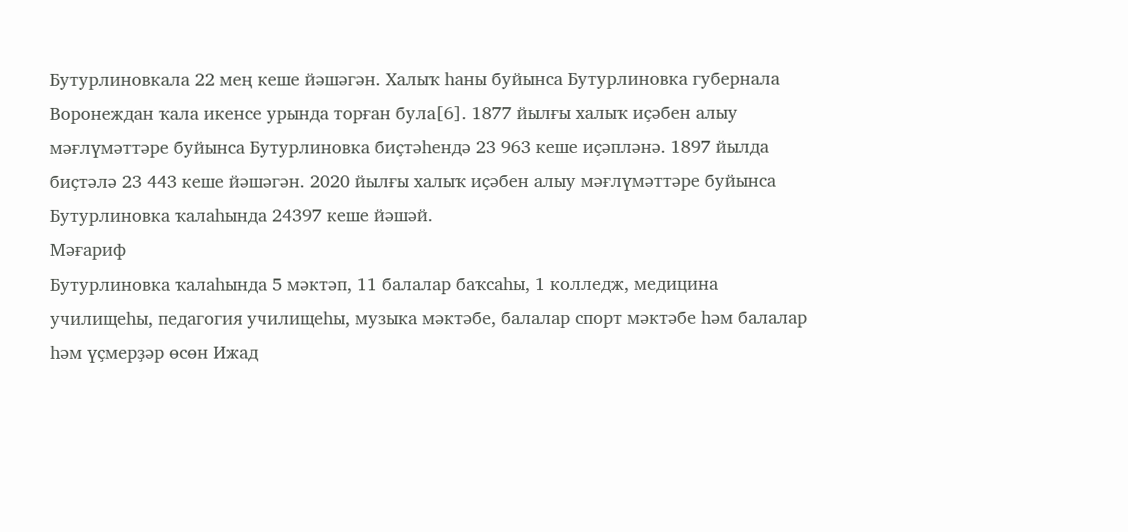Бутурлиновкала 22 мең кеше йәшәгән. Халыҡ һаны буйынса Бутурлиновка губернала Воронеждан ҡала икенсе урында торған була[6]. 1877 йылғы халыҡ иҫәбен алыу мәғлүмәттәре буйынса Бутурлиновка биҫтәһендә 23 963 кеше иҫәпләнә. 1897 йылда биҫтәлә 23 443 кеше йәшәгән. 2020 йылғы халыҡ иҫәбен алыу мәғлүмәттәре буйынса Бутурлиновка ҡалаһында 24397 кеше йәшәй.
Мәғариф
Бутурлиновка ҡалаһында 5 мәктәп, 11 балалар баҡсаһы, 1 колледж, медицина училищеһы, педагогия училищеһы, музыка мәктәбе, балалар спорт мәктәбе һәм балалар һәм үҫмерҙәр өсөн Ижад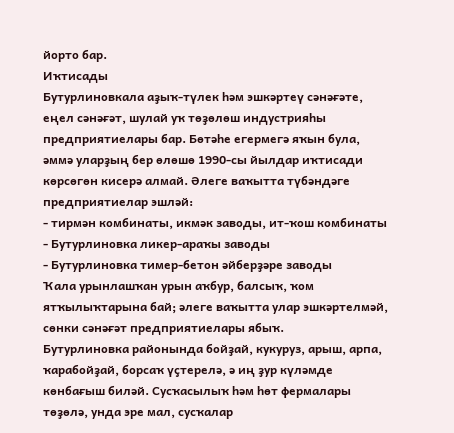йорто бар.
Иҡтисады
Бутурлиновкала аҙыҡ-түлек һәм эшкәртеү сәнәғәте, еңел сәнәғәт, шулай уҡ төҙөлөш индустрияһы предприятиелары бар. Бөтәһе егермегә яҡын була, әммә уларҙың бер өлөшө 1990-сы йылдар иҡтисади көрсөгөн кисерә алмай. Әлеге ваҡытта түбәндәге предприятиелар эшләй:
- тирмән комбинаты, икмәк заводы, ит-ҡош комбинаты
- Бутурлиновка ликер-араҡы заводы
- Бутурлиновка тимер-бетон әйберҙәре заводы
Ҡала урынлашҡан урын аҡбур, балсыҡ, ҡом ятҡылыҡтарына бай; әлеге ваҡытта улар эшкәртелмәй, сөнки сәнәғәт предприятиелары ябыҡ.
Бутурлиновка районында бойҙай, кукуруз, арыш, арпа, ҡарабойҙай, борсаҡ үҫтерелә, ә иң ҙур күләмде көнбағыш биләй. Сусҡасылыҡ һәм һөт фермалары төҙөлә, унда эре мал, сусҡалар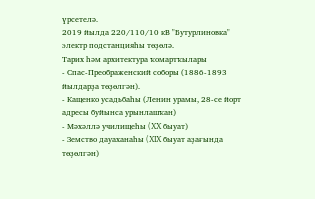үрсетелә.
2019 йылда 220/110/10 кВ "Бутурлиновка" электр подстанцияһы төҙөлә.
Тарих һәм архитектура ҡомартҡылары
- Спас-Преображенский соборы (1886-1893 йылдарҙа төҙөлгән).
- Кащенко усадьбаһы (Ленин урамы, 28-се йорт адресы буйынса урынлашҡан)
- Мәхәллә училищеһы (XX быуат)
- Земство дауаханаһы (XIX быуат аҙағында төҙөлгән)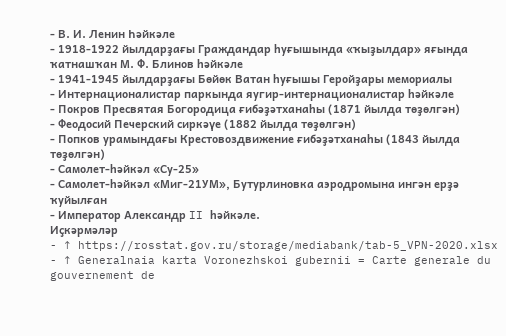- В. И. Ленин Һәйкәле
- 1918-1922 йылдарҙағы Граждандар һуғышында «ҡыҙылдар» яғында ҡатнашҡан М. Ф. Блинов һәйкәле
- 1941-1945 йылдарҙағы Бөйөк Ватан һуғышы Геройҙары мемориалы
- Интернационалистар паркында яугир-интернационалистар һәйкәле
- Покров Пресвятая Богородица ғибәҙәтханаһы (1871 йылда төҙөлгән)
- Феодосий Печерский сиркәүе (1882 йылда төҙөлгән)
- Попков урамындағы Крестовоздвижение ғибәҙәтханаһы (1843 йылда төҙөлгән)
- Самолет-һәйкәл «Су-25»
- Самолет-һәйкәл «Миг-21УМ», Бутурлиновка аэродромына ингән ерҙә ҡуйылған
- Император Александр II һәйкәле.
Иҫкәрмәләр
- ↑ https://rosstat.gov.ru/storage/mediabank/tab-5_VPN-2020.xlsx
- ↑ Generalnaia karta Voronezhskoi gubernii = Carte generale du gouvernement de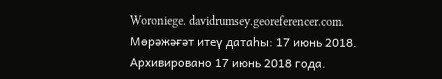Woroniege. davidrumsey.georeferencer.com. Мөрәжәғәт итеү датаһы: 17 июнь 2018. Архивировано 17 июнь 2018 года.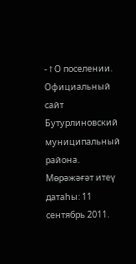- ↑ О поселении. Официальный сайт Бутурлиновский муниципальный района. Мөрәжәғәт итеү датаһы: 11 сентябрь 2011.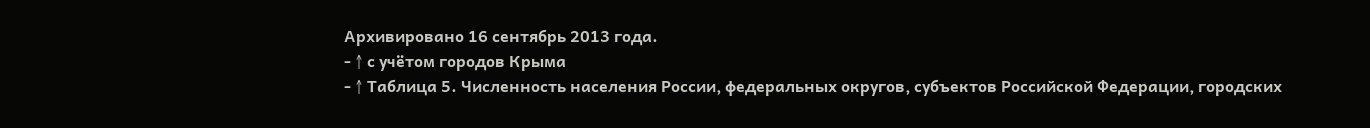Архивировано 16 сентябрь 2013 года.
- ↑ с учётом городов Крыма
- ↑ Таблица 5. Численность населения России, федеральных округов, субъектов Российской Федерации, городских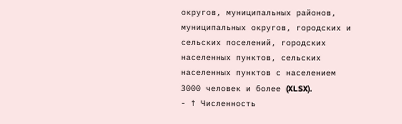округов, муниципальных районов, муниципальных округов, городских и сельских поселений, городских населенных пунктов, сельских населенных пунктов с населением 3000 человек и более (XLSX).
- ↑ Численность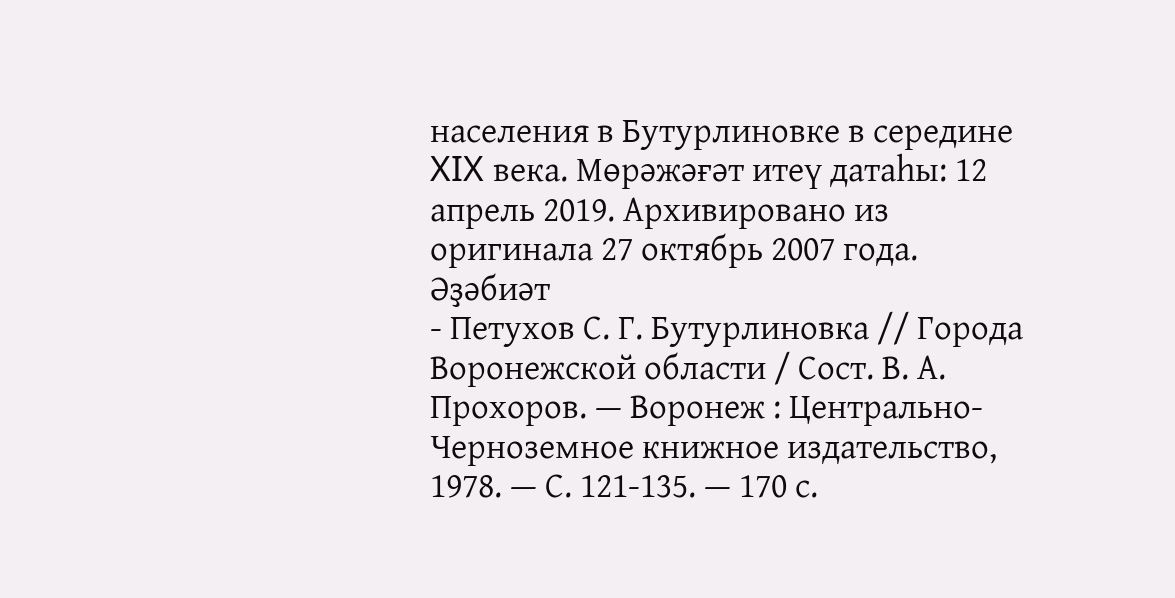населения в Бутурлиновке в середине XIX века. Мөрәжәғәт итеү датаһы: 12 апрель 2019. Архивировано из оригинала 27 октябрь 2007 года.
Әҙәбиәт
- Петухов С. Г. Бутурлиновка // Города Воронежской области / Сост. В. А. Прохоров. — Воронеж : Центрально-Черноземное книжное издательство, 1978. — С. 121-135. — 170 с.